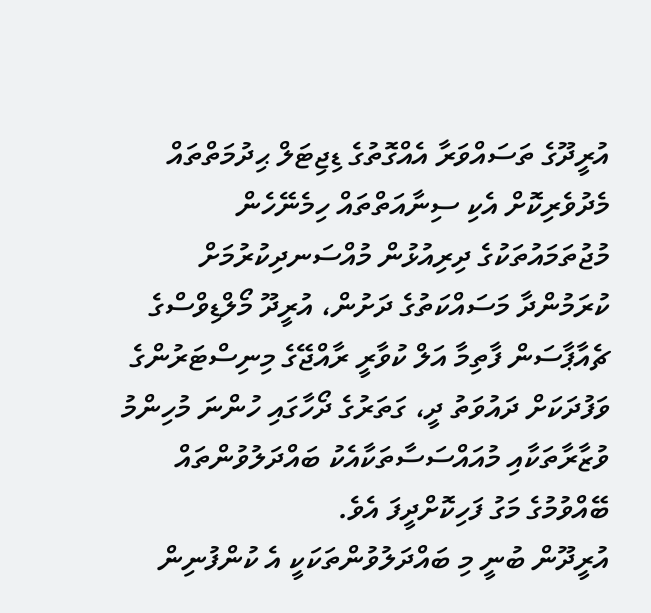އުރީދޫގެ ތަސައްވަރާ އެއްގޮތުގެ ޑިޖިޓަލް ޙިދުމަތްތައް މެދުވެރިކޮށް އެކި ސިނާއަތްތައް ހިމެނޭހެން މުޖުތަމައުތަކުގެ ދިރިއުޅުން މުއްސަނދިކުރުމަށް ކުރަމުންދާ މަސައްކަތުގެ ދަށުން، އުރީދޫ މޯލްޑިވްސްގެ ޗެއާޕާސަން ފާތިމާ އަލް ކުވާރީ ރާއްޖޭގެ މިނިސްޓަރުންގެ ވަފުދަކަށް ދައުވަތު ދީ، ގަތަރުގެ ދޯހާގައި ހުންނަ މުހިންމު ވުޒާރާތަކާއި މުއައްސަސާތަކާއެކު ބައްދަލުވުންތައް ބޭއްވުމުގެ މަގު ފަހިކޮށްދީފަ އެވެ.
އުރީދޫން ބުނީ މި ބައްދަލުވުންތަކަކީ އެ ކުންފުނިން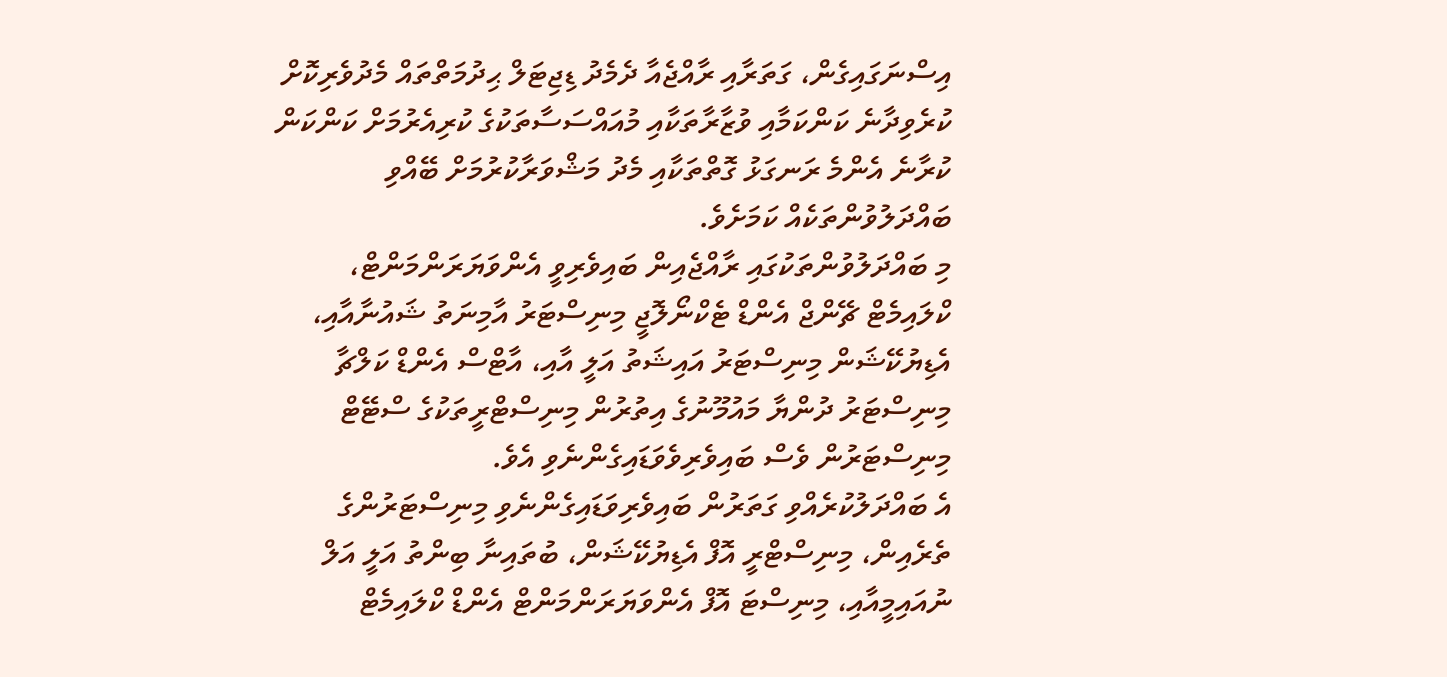އިސްނަގައިގެން، ގަތަރާއި ރާއްޖެއާ ދެމެދު ޑިޖިޓަލް ޙިދުމަތްތައް މެދުވެރިކޮށް ކުރެވިދާނެ ކަންކަމާއި ވުޒާރާތަކާއި މުއައްސަސާތަކުގެ ކުރިއެރުމަށް ކަންކަން ކުރާނެ އެންމެ ރަނގަޅު ގޮތްތަކާއި މެދު މަޝްވަރާކުރުމަށް ބޭއްވި ބައްދަލުވުންތަކެއް ކަމަށެވެ.
މި ބައްދަލުވުންތަކުގައި ރާއްޖެއިން ބައިވެރިވީ އެންވަޔަރަންމަންޓް، ކްލައިމެޓް ޗޭންޖް އެންޑް ޓެކްނޯލޮޖީ މިނިސްޓަރު އާމިނަތު ޝައުނާއާއި، އެޑިޔުކޭޝަން މިނިސްޓަރު އައިޝަތު އަލީ އާއި، އާޓްސް އެންޑް ކަލްޗާ މިނިސްޓަރު ދުންޔާ މައުމޫނުގެ އިތުރުން މިނިސްޓްރީތަކުގެ ސްޓޭޓް މިނިސްޓަރުން ވެސް ބައިވެރިވެވަޑައިގެންނެވި އެވެ.
އެ ބައްދަލުކުރެއްވި ގަތަރުން ބައިވެރިވަޑައިގެންނެވި މިނިސްޓަރުންގެ ތެރެއިން، މިނިސްޓްރީ އޮފް އެޑިޔުކޭޝަން، ބުތައިނާ ބިންތު އަލީ އަލް ނުއައިމީއާއި، މިނިސްޓަ އޮފް އެންވަޔަރަންމަންޓް އެންޑް ކްލައިމެޓް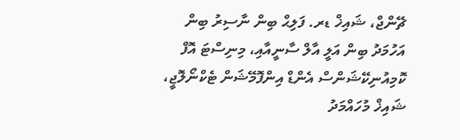ޗޭންޖް، ޝައިޚް ޑރ. ފަލިޙް ބިން ނާސިރު ބިން އަހުމަދު ބިން އަލީ އާލް ސާނީއާއި، މިނިސްޓަ އޮފް ކޮމިއުނިކޭޝަންސް އެންޑް އިންފޮމޭޝަން ޓެކްނޯލޮޖީ، ޝައިޚް މުހައްމަދު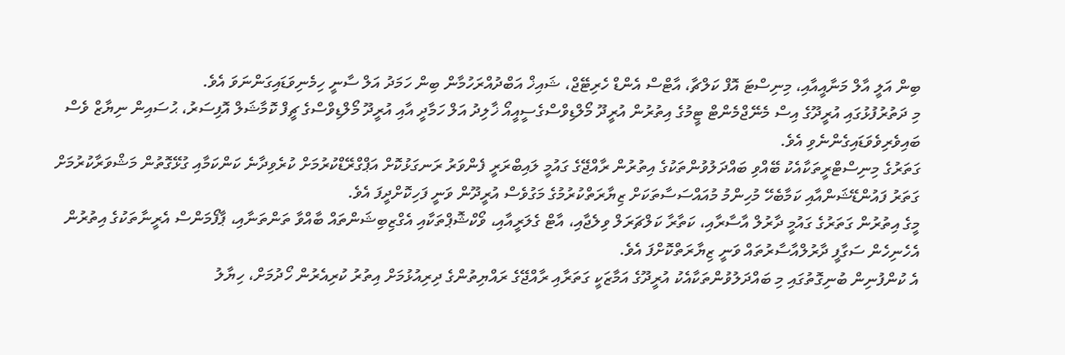ބިން އަލީ އާލް މަނާއީއާއި، މިނިސްޓަ އޮފް ކަލްޗާ، އާޓްސް އެންޑް ހެރިޓޭޖް، ޝައިޚް އަބްދުއްރަހުމާން ބިން ހަމަދު އަލް ސާނީ ހިމެނިވަޑައިގަންނަވަ އެވެ.
މި ދަތުރުފުޅުގައި އުރީދޫގެ އިސް މެނޭޖްމެންޓް ޓީމުގެ އިތުރުން އުރީދޫ މޯލްޑިވްސްގެސީއީއޯ ޚާލިދު އަލް ހަމާދީ އާއި އުރީދޫ މޯލްޑިވްސްގެ ޗީފް ކޮމާޝަލް އޮފިސަރު، ޙުސައިން ނިޔާޒް ވެސް ބައިވެރިވެވަޑައިގެންނެވި އެވެ.
ގަތަރުގެ މިނިސްޓްރީތަކާއެކު ބޭއްވި ބައްދަލުވުންތަކުގެ އިތުރުން ރާއްޖޭގެ ގައުމީ ލައިބްރަރީ ފެންވަރު ރަނގަޅުކޮށް އަޕްގްރޭޑްކުރުމަށް ކުރެވިދާނެ ކަންކަމާއި ގުޅޭގޮތުން މަޝްވަރާކުރުމަށް ގަތަރު ފައުންޑޭޝަންއާއި ކަމާބެހޭ މުހިންމު މުއައްސަސާތަކަށް ޒިޔާރަތްކުރުމުގެ މަގުވެސް އުރީދޫން ވަނީ ފަހިކޮށްދީފަ އެވެ.
މީގެ އިތުރުން ގަތަރުގެ ގައުމީ ދާރުލް އާސާރާއި، ކަތާރާ ކަލްޗަރަލް ވިލެޖާއި، އާޓް ގެލަރީއާއި، ވޯކްޝޮޕްތަކާއި އެގްޒިބިޝަންތައް ބާއްވާ ތަންތަނާއި، ޕާފޯމަންސް އެރީނާތަކުގެ އިތުރުން އެހެނިހެން ސަގާފީ ދާރުލްއާސާރުތައް ވަނީ ޒިޔާރަތްކޮށްފަ އެވެ.
އެ ކުންފުނިން ބުނިގޮތުގައި މި ބައްދަލުވުންތަކާއެކު އުރީދޫގެ އަމާޒަކީ ގަތަރާއި ރާއްޖޭގެ ރައްޔިތުންގެ ދިރިއުޅުމަށް އިތުރު ކުރިއެރުން ހޯދުމަށް، ހިޔާލު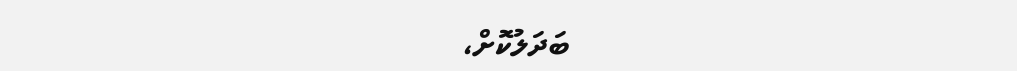ބަދަލުކޮށް،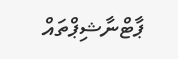ޕާޓްނާޝިޕްތައް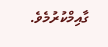ގާއިމްކުރުމެވެ.